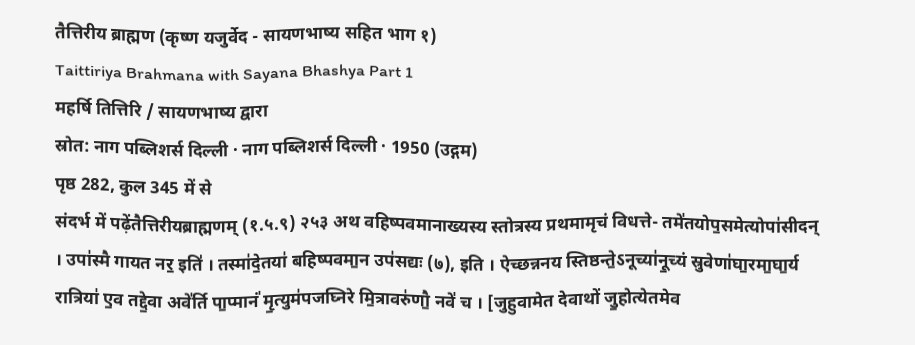तैत्तिरीय ब्राह्मण (कृष्ण यजुर्वेद - सायणभाष्य सहित भाग १)
Taittiriya Brahmana with Sayana Bhashya Part 1
महर्षि तित्तिरि / सायणभाष्य द्वारा
स्रोत: नाग पब्लिशर्स दिल्ली · नाग पब्लिशर्स दिल्ली · 1950 (उद्गम)
पृष्ठ 282, कुल 345 में से
संदर्भ में पढ़ेंतैत्तिरीयब्राह्मणम् (१.५.९) २५३ अथ वहिष्पवमानाख्यस्य स्तोत्रस्य प्रथमामृचं विधत्ते- तमे॑तयोप॒समेत्योपा॑सीदन् । उपा॑स्मै गायत नर॒ इति॑ । तस्मा॑दे॒तया॑ बहिष्पवमा॒न उप॑सद्यः (७), इति । ऐच्छन्ननय स्तिष्ठन्ते॒ऽनूच्या॑नू॒च्यं स्रुवेणा॑घा॒रमा॒घा॒र्य रात्रिया॑ ए॒व तद्दे॒वा अवे॑र्ति पा॒प्मानं॑ मृ॒त्युम॑पजघ्निरे मि॒त्रावरु॑णौ॒ नवे॑ च । [जुहुवामेत देवाथों जु॒होत्येतमेव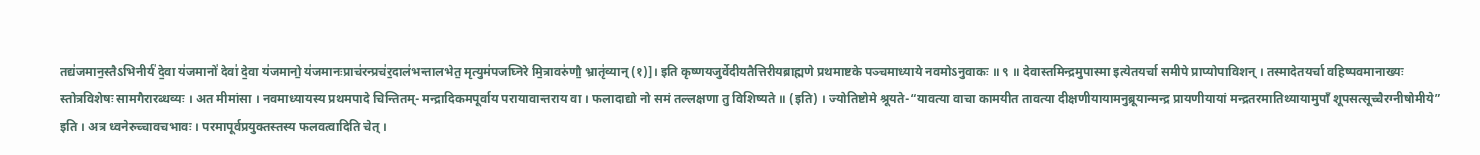तद्य॑जमान॒स्तैऽभिनीर्य॑ दे॒वा य॑जमानो॑ देवा॑ दे॒वा य॑जमानो॒ य॑जमानःप्राच॑रन्प्रच॑र॒दाल॑भन्तालभेत॒ मृत्युम॑पजघ्निरे मि॒त्रावरु॑णौ॒ भ्रातृ॑व्यान् (१)]। इति कृष्णयजुर्वेदीयतैत्तिरीयब्राह्मणे प्रथमाष्टके पञ्चमाध्याये नवमोऽनुवाकः ॥ ९ ॥ देवास्तमिन्द्रमुपास्मा इत्येतयर्चा समीपे प्राप्योपाविशन् । तस्मादेतयर्चा वहिष्पवमानाख्यः स्तोत्रविशेषः सामगैरारब्धव्यः । अत मीमांसा । नवमाध्यायस्य प्रथमपादे चिन्तितम्- मन्द्रादिकमपूर्वाय परायावान्तराय वा । फलादाद्यो नो समं तल्लक्षणा तु विशिष्यते ॥ (इति) । ज्योतिष्टोमे श्रूयते-“यावत्या वाचा कामयीत तावत्या दीक्षणीयायामनुब्रूयान्मन्द्र प्रायणीयायां मन्द्रतरमातिथ्यायामुपाँ शूपसत्सूच्चैरग्नीषोमीये” इति । अत्र ध्वनेरुच्चावचभावः । परमापूर्वप्रयुक्तस्तस्य फलवत्वादिति चेत् ।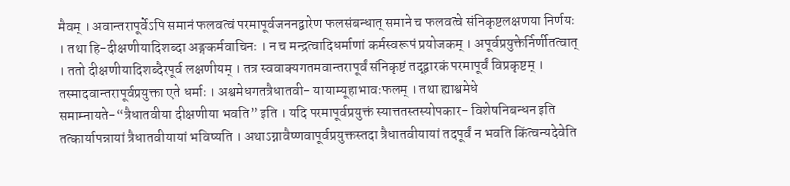मैवम् । अवान्तरापूर्वेऽपि समानं फलवत्वं परमापूर्वजननद्वारेण फलसंबन्धात् समाने च फलवत्वे संनिकृष्टलक्षणया निर्णयः । तथा हि-दीक्षणीयादिशब्दा अङ्गकर्मवाचिनः । न च मन्द्रत्वादिधर्माणां कर्मस्वरूपं प्रयोजकम् । अपूर्वप्रयुक्तेर्निर्णीतत्वात् । ततो दीक्षणीयादिशब्दैरपूर्व लक्षणीयम् । तत्र स्ववाक्यगतमवान्तरापूर्वं संनिकृष्टं तद्द्वारकं परमापूर्वं विप्रकृष्टम् । तस्मादवान्तरापूर्वप्रयुक्ता एते धर्माः । अश्वमेधगतत्रैधातवी- यायाम्यूहाभावःफलम् । तथा ह्याश्वमेधे समाम्नायते-“त्रैधातवीया दीक्षणीया भवति” इति । यदि परमापूर्वप्रयुक्तं स्यात्ततस्तस्योपकार- विशेषनिबन्धन इति तत्कार्यापन्नायां त्रैधातवीयायां भविष्यति । अथाऽग्नावैष्णवापूर्वप्रयुक्तस्तदा त्रैधातवीयायां तदपूर्वं न भवति किंत्वन्यदेवेति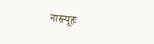नास्त्यूहः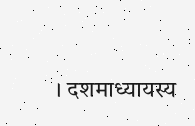। दशमाध्यायस्य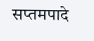सप्तमपादे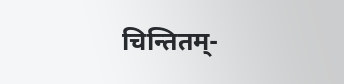चिन्तितम्-